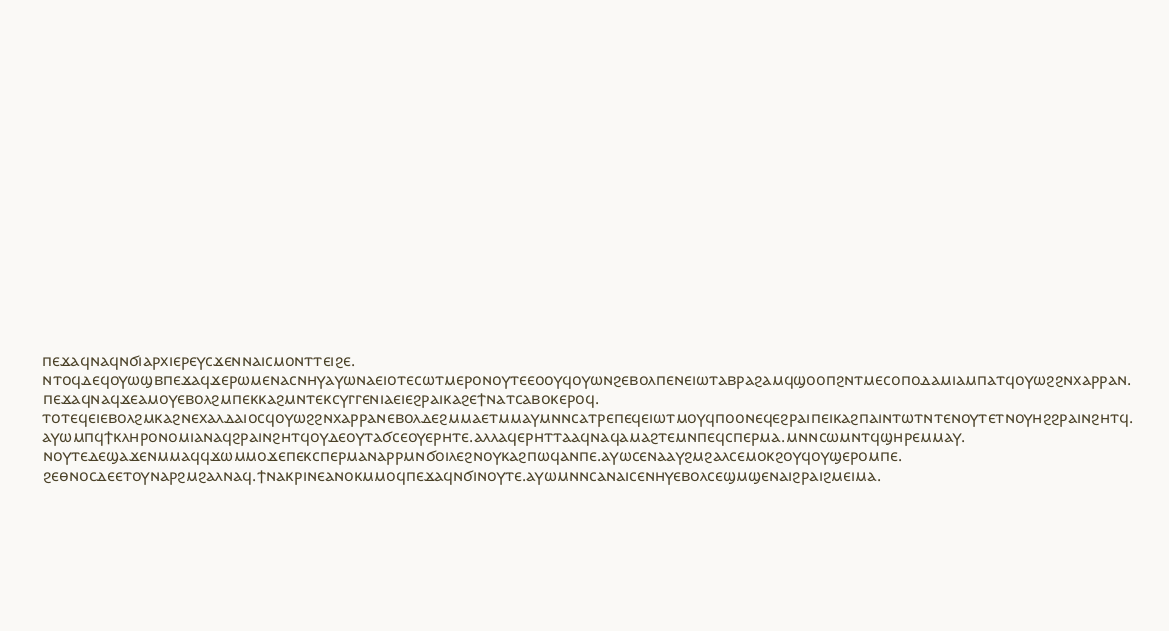ⲡⲉϫⲁϥⲛⲁϥⲛϭⲓⲁⲣⲭⲓⲉⲣⲉⲩⲥϫⲉⲛⲛⲁⲓⲥⲙⲟⲛⲧⲧⲉⲓϩⲉ.
ⲛⲧⲟϥⲇⲉϥⲟⲩⲱϣⲃⲡⲉϫⲁϥϫⲉⲣⲱⲙⲉⲛⲁⲥⲛⲏⲩⲁⲩⲱⲛⲁⲉⲓⲟⲧⲉⲥⲱⲧⲙⲉⲣⲟⲛⲟⲩⲧⲉⲉⲟⲟⲩϥⲟⲩⲱⲛϩⲉⲃⲟⲗⲡⲉⲛⲉⲓⲱⲧⲁⲃⲣⲁϩⲁⲙϥϣⲟⲟⲡϩⲛⲧⲙⲉⲥⲟⲡⲟⲇⲁⲙⲓⲁⲙⲡⲁⲧϥⲟⲩⲱϩϩⲛⲭⲁⲣⲣⲁⲛ.
ⲡⲉϫⲁϥⲛⲁϥϫⲉⲁⲙⲟⲩⲉⲃⲟⲗϩⲙⲡⲉⲕⲕⲁϩⲙⲛⲧⲉⲕⲥⲩⲅⲅⲉⲛⲓⲁⲉⲓⲉϩⲣⲁⲓⲕⲁϩⲉϯⲛⲁⲧⲥⲁⲃⲟⲕⲉⲣⲟϥ.
ⲧⲟⲧⲉϥⲉⲓⲉⲃⲟⲗϩⲙⲕⲁϩⲛⲉⲭⲁⲗⲇⲁⲓⲟⲥϥⲟⲩⲱϩϩⲛⲭⲁⲣⲣⲁⲛⲉⲃⲟⲗⲇⲉϩⲙⲙⲁⲉⲧⲙⲙⲁⲩⲙⲛⲛⲥⲁⲧⲣⲉⲡⲉϥⲉⲓⲱⲧⲙⲟⲩϥⲡⲟⲟⲛⲉϥⲉϩⲣⲁⲓⲡⲉⲓⲕⲁϩⲡⲁⲓⲛⲧⲱⲧⲛⲧⲉⲛⲟⲩⲧⲉⲧⲛⲟⲩⲏϩϩⲣⲁⲓⲛϩⲏⲧϥ.
ⲁⲩⲱⲙⲡϥϯⲕⲗⲏⲣⲟⲛⲟⲙⲓⲁⲛⲁϥϩⲣⲁⲓⲛϩⲏⲧϥⲟⲩⲇⲉⲟⲩⲧⲁϭⲥⲉⲟⲩⲉⲣⲏⲧⲉ.ⲁⲗⲗⲁϥⲉⲣⲏⲧⲧⲁⲁϥⲛⲁϥⲁⲙⲁϩⲧⲉⲙⲛⲡⲉϥⲥⲡⲉⲣⲙⲁ.ⲙⲛⲛⲥⲱⲙⲛⲧϥϣⲏⲣⲉⲙⲙⲁⲩ.
ⲛⲟⲩⲧⲉⲇⲉϣⲁϫⲉⲛⲙⲙⲁϥϥϫⲱⲙⲙⲟϫⲉⲡⲉⲕⲥⲡⲉⲣⲙⲁⲛⲁⲣⲣⲙⲛϭⲟⲓⲗⲉϩⲛⲟⲩⲕⲁϩⲡⲱϥⲁⲛⲡⲉ.ⲁⲩⲱⲥⲉⲛⲁⲁⲩϩⲙϩⲁⲗⲥⲉⲙⲟⲕϩⲟⲩϥⲟⲩϣⲉⲣⲟⲙⲡⲉ.
ϩⲉⲑⲛⲟⲥⲇⲉⲉⲧⲟⲩⲛⲁⲣϩⲙϩⲁⲗⲛⲁϥ.ϯⲛⲁⲕⲣⲓⲛⲉⲁⲛⲟⲕⲙⲙⲟϥⲡⲉϫⲁϥⲛϭⲓⲛⲟⲩⲧⲉ.ⲁⲩⲱⲙⲛⲛⲥⲁⲛⲁⲓⲥⲉⲛⲏⲩⲉⲃⲟⲗⲥⲉϣⲙϣⲉⲛⲁⲓϩⲣⲁⲓϩⲙⲉⲓⲙⲁ.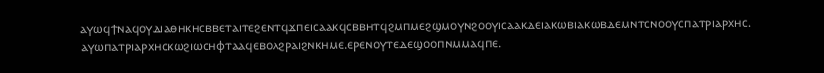ⲁⲩⲱϥϯⲛⲁϥⲟⲩⲇⲓⲁⲑⲏⲕⲏⲥⲃⲃⲉⲧⲁⲓⲧⲉϩⲉⲛⲧϥϫⲡⲉⲓⲥⲁⲁⲕϥⲥⲃⲃⲏⲧϥϩⲙⲡⲙⲉϩϣⲙⲟⲩⲛϩⲟⲟⲩⲓⲥⲁⲁⲕⲇⲉⲓⲁⲕⲱⲃⲓⲁⲕⲱⲃⲇⲉⲙⲛⲧⲥⲛⲟⲟⲩⲥⲡⲁⲧⲣⲓⲁⲣⲭⲏⲥ.
ⲁⲩⲱⲡⲁⲧⲣⲓⲁⲣⲭⲏⲥⲕⲱϩⲓⲱⲥⲏⲫⲧⲁⲁϥⲉⲃⲟⲗϩⲣⲁⲓϩⲛⲕⲏⲙⲉ.ⲉⲣⲉⲛⲟⲩⲧⲉⲇⲉϣⲟⲟⲡⲛⲙⲙⲁϥⲡⲉ.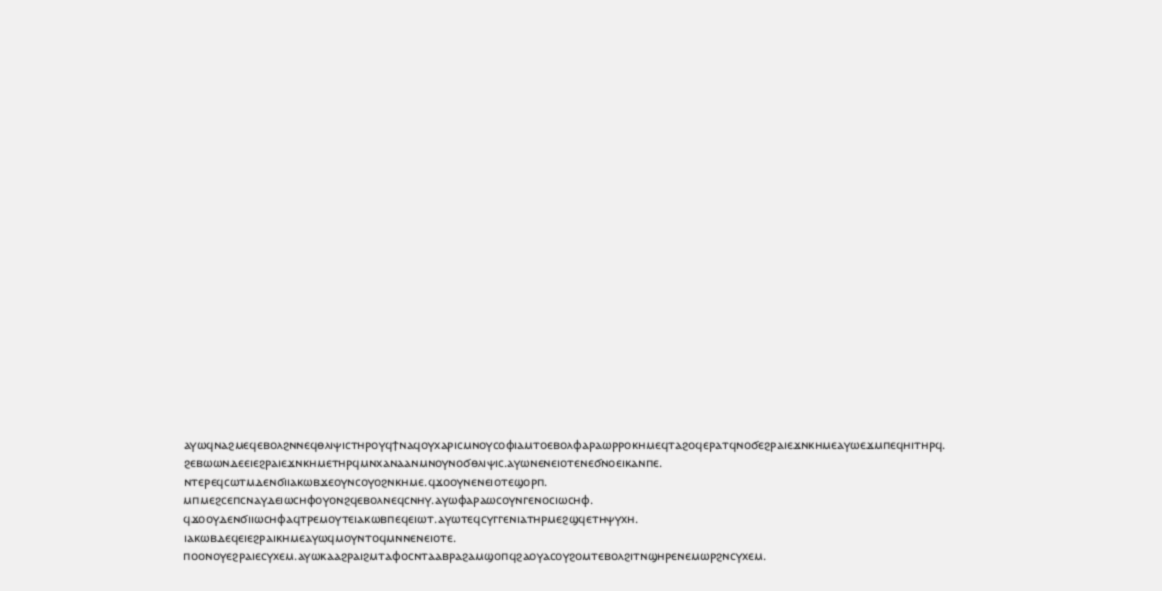ⲁⲩⲱϥⲛⲁϩⲙⲉϥⲉⲃⲟⲗϩⲛⲛⲉϥⲑⲗⲓⲯⲓⲥⲧⲏⲣⲟⲩϥϯⲛⲁϥⲟⲩⲭⲁⲣⲓⲥⲙⲛⲟⲩⲥⲟⲫⲓⲁⲙⲧⲟⲉⲃⲟⲗⲫⲁⲣⲁⲱⲣⲣⲟⲕⲏⲙⲉϥⲧⲁϩⲟϥⲉⲣⲁⲧϥⲛⲟϭⲉϩⲣⲁⲓⲉϫⲛⲕⲏⲙⲉⲁⲩⲱⲉϫⲙⲡⲉϥⲏⲓⲧⲏⲣϥ.
ϩⲉⲃⲱⲱⲛⲇⲉⲉⲓⲉϩⲣⲁⲓⲉϫⲛⲕⲏⲙⲉⲧⲏⲣϥⲙⲛⲭⲁⲛⲁⲁⲛⲙⲛⲟⲩⲛⲟϭⲑⲗⲓⲯⲓⲥ.ⲁⲩⲱⲛⲉⲛⲉⲓⲟⲧⲉⲛⲉϭⲛⲟⲉⲓⲕⲁⲛⲡⲉ.
ⲛⲧⲉⲣⲉϥⲥⲱⲧⲙⲇⲉⲛϭⲓⲓⲁⲕⲱⲃϫⲉⲟⲩⲛⲥⲟⲩⲟϩⲛⲕⲏⲙⲉ.ϥϫⲟⲟⲩⲛⲉⲛⲉⲓⲟⲧⲉϣⲟⲣⲡ.
ⲙⲡⲙⲉϩⲥⲉⲡⲥⲛⲁⲩⲇⲉⲓⲱⲥⲏⲫⲟⲩⲟⲛϩϥⲉⲃⲟⲗⲛⲉϥⲥⲛⲏⲩ.ⲁⲩⲱⲫⲁⲣⲁⲱⲥⲟⲩⲛⲅⲉⲛⲟⲥⲓⲱⲥⲏⲫ.
ϥϫⲟⲟⲩⲇⲉⲛϭⲓⲓⲱⲥⲏⲫⲁϥⲧⲣⲉⲙⲟⲩⲧⲉⲓⲁⲕⲱⲃⲡⲉϥⲉⲓⲱⲧ.ⲁⲩⲱⲧⲉϥⲥⲩⲅⲅⲉⲛⲓⲁⲧⲏⲣⲙⲉϩϣϥⲉⲧⲏⲯⲩⲭⲏ.
ⲓⲁⲕⲱⲃⲇⲉϥⲉⲓⲉϩⲣⲁⲓⲕⲏⲙⲉⲁⲩⲱϥⲙⲟⲩⲛⲧⲟϥⲙⲛⲛⲉⲛⲉⲓⲟⲧⲉ.
ⲡⲟⲟⲛⲟⲩⲉϩⲣⲁⲓⲉⲥⲩⲭⲉⲙ.ⲁⲩⲱⲕⲁⲁϩⲣⲁⲓϩⲙⲧⲁⲫⲟⲥⲛⲧⲁⲁⲃⲣⲁϩⲁⲙϣⲟⲡϥϩⲁⲟⲩⲁⲥⲟⲩϩⲟⲙⲧⲉⲃⲟⲗϩⲓⲧⲛϣⲏⲣⲉⲛⲉⲙⲱⲣϩⲛⲥⲩⲭⲉⲙ.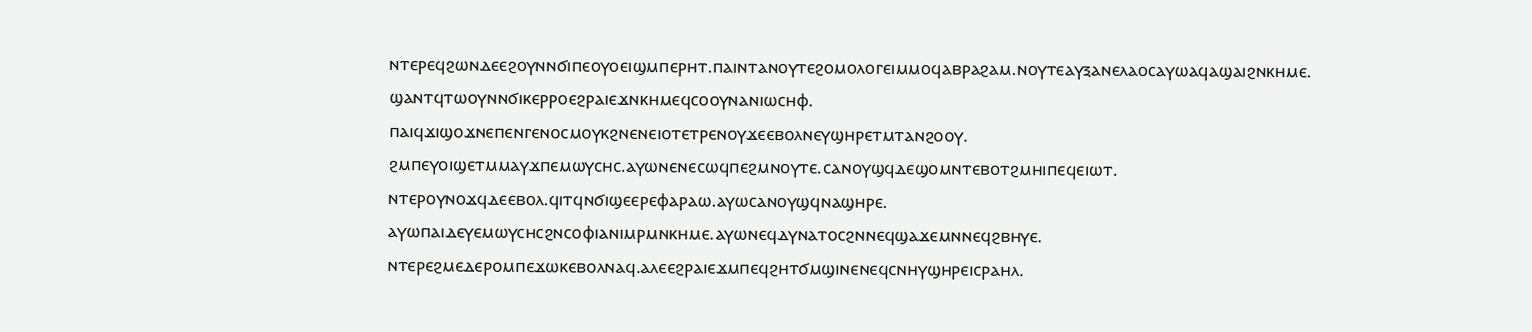ⲛⲧⲉⲣⲉϥϩⲱⲛⲇⲉⲉϩⲟⲩⲛⲛϭⲓⲡⲉⲟⲩⲟⲉⲓϣⲙⲡⲉⲣⲏⲧ.ⲡⲁⲓⲛⲧⲁⲛⲟⲩⲧⲉϩⲟⲙⲟⲗⲟⲅⲉⲓⲙⲙⲟϥⲁⲃⲣⲁϩⲁⲙ.ⲛⲟⲩⲧⲉⲁⲩⲝⲁⲛⲉⲗⲁⲟⲥⲁⲩⲱⲁϥⲁϣⲁⲓϩⲛⲕⲏⲙⲉ.
ϣⲁⲛⲧϥⲧⲱⲟⲩⲛⲛϭⲓⲕⲉⲣⲣⲟⲉϩⲣⲁⲓⲉϫⲛⲕⲏⲙⲉϥⲥⲟⲟⲩⲛⲁⲛⲓⲱⲥⲏⲫ.
ⲡⲁⲓϥϫⲓϣⲟϫⲛⲉⲡⲉⲛⲅⲉⲛⲟⲥⲙⲟⲩⲕϩⲛⲉⲛⲉⲓⲟⲧⲉⲧⲣⲉⲛⲟⲩϫⲉⲉⲃⲟⲗⲛⲉⲩϣⲏⲣⲉⲧⲙⲧⲁⲛϩⲟⲟⲩ.
ϩⲙⲡⲉⲩⲟⲓϣⲉⲧⲙⲙⲁⲩϫⲡⲉⲙⲱⲩⲥⲏⲥ.ⲁⲩⲱⲛⲉⲛⲉⲥⲱϥⲡⲉϩⲙⲛⲟⲩⲧⲉ.ⲥⲁⲛⲟⲩϣϥⲇⲉϣⲟⲙⲛⲧⲉⲃⲟⲧϩⲙⲏⲓⲡⲉϥⲉⲓⲱⲧ.
ⲛⲧⲉⲣⲟⲩⲛⲟϫϥⲇⲉⲉⲃⲟⲗ.ϥⲓⲧϥⲛϭⲓϣⲉⲉⲣⲉⲫⲁⲣⲁⲱ.ⲁⲩⲱⲥⲁⲛⲟⲩϣϥⲛⲁϣⲏⲣⲉ.
ⲁⲩⲱⲡⲁⲓⲇⲉⲩⲉⲙⲱⲩⲥⲏⲥϩⲛⲥⲟⲫⲓⲁⲛⲓⲙⲣⲙⲛⲕⲏⲙⲉ.ⲁⲩⲱⲛⲉϥⲇⲩⲛⲁⲧⲟⲥϩⲛⲛⲉϥϣⲁϫⲉⲙⲛⲛⲉϥϩⲃⲏⲩⲉ.
ⲛⲧⲉⲣⲉϩⲙⲉⲇⲉⲣⲟⲙⲡⲉϫⲱⲕⲉⲃⲟⲗⲛⲁϥ.ⲁⲗⲉⲉϩⲣⲁⲓⲉϫⲙⲡⲉϥϩⲏⲧϭⲙϣⲓⲛⲉⲛⲉϥⲥⲛⲏⲩϣⲏⲣⲉⲓⲥⲣⲁⲏⲗ.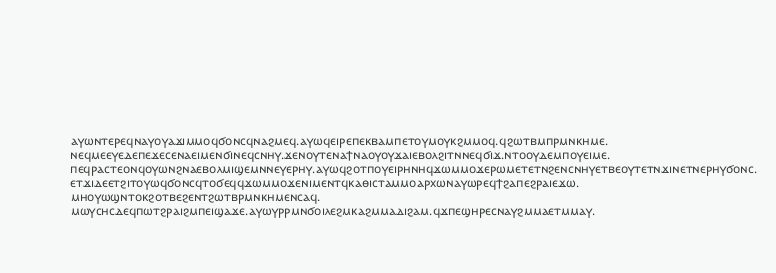ⲁⲩⲱⲛⲧⲉⲣⲉϥⲛⲁⲩⲟⲩⲁϫⲓⲙⲙⲟϥϭⲟⲛⲥϥⲛⲁϩⲙⲉϥ.ⲁⲩⲱϥⲉⲓⲣⲉⲡⲉⲕⲃⲁⲙⲡⲉⲧⲟⲩⲙⲟⲩⲕϩⲙⲙⲟϥ.ϥϩⲱⲧⲃⲙⲡⲣⲙⲛⲕⲏⲙⲉ.
ⲛⲉϥⲙⲉⲉⲩⲉⲇⲉⲡⲉϫⲉⲥⲉⲛⲁⲉⲓⲙⲉⲛϭⲓⲛⲉϥⲥⲛⲏⲩ.ϫⲉⲛⲟⲩⲧⲉⲛⲁϯⲛⲁⲟⲩⲟⲩϫⲁⲓⲉⲃⲟⲗϩⲓⲧⲛⲛⲉϥϭⲓϫ.ⲛⲧⲟⲟⲩⲇⲉⲙⲡⲟⲩⲉⲓⲙⲉ.
ⲡⲉϥⲣⲁⲥⲧⲉⲟⲛϥⲟⲩⲱⲛϩⲛⲁⲉⲃⲟⲗⲙⲓϣⲉⲙⲛⲛⲉⲩⲉⲣⲏⲩ.ⲁⲩⲱϥϩⲟⲧⲡⲟⲩⲉⲓⲣⲏⲛⲏϥϫⲱⲙⲙⲟϫⲉⲣⲱⲙⲉⲧⲉⲧⲛϩⲉⲛⲥⲛⲏⲩⲉⲧⲃⲉⲟⲩⲧⲉⲧⲛϫⲓⲛⲉⲧⲛⲉⲣⲏⲩϭⲟⲛⲥ.
ⲉⲧϫⲓⲇⲉⲉⲧϩⲓⲧⲟⲩⲱϥϭⲟⲛⲥϥⲧⲟϭⲉϥϥϫⲱⲙⲙⲟϫⲉⲛⲓⲙⲉⲛⲧϥⲕⲁⲑⲓⲥⲧⲁⲙⲙⲟⲁⲣⲭⲱⲛⲁⲩⲱⲣⲉϥϯϩⲁⲡⲉϩⲣⲁⲓⲉϫⲱ.
ⲙⲏⲟⲩⲱϣⲛⲧⲟⲕϩⲟⲧⲃⲉϩⲉⲛⲧϩⲱⲧⲃⲣⲙⲛⲕⲏⲙⲉⲛⲥⲁϥ.
ⲙⲱⲩⲥⲏⲥⲇⲉϥⲡⲱⲧϩⲣⲁⲓϩⲙⲡⲉⲓϣⲁϫⲉ.ⲁⲩⲱⲩⲣⲣⲙⲛϭⲟⲓⲗⲉϩⲙⲕⲁϩⲙⲙⲁⲇⲓϩⲁⲙ.ϥϫⲡⲉϣⲏⲣⲉⲥⲛⲁⲩϩⲙⲙⲁⲉⲧⲙⲙⲁⲩ.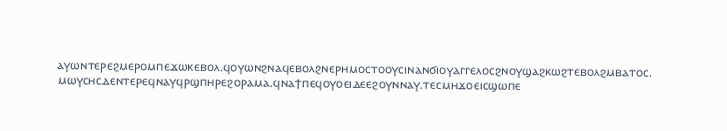ⲁⲩⲱⲛⲧⲉⲣⲉϩⲙⲉⲣⲟⲙⲡⲉϫⲱⲕⲉⲃⲟⲗ.ϥⲟⲩⲱⲛϩⲛⲁϥⲉⲃⲟⲗϩⲛⲉⲣⲏⲙⲟⲥⲧⲟⲟⲩⲥⲓⲛⲁⲛϭⲓⲟⲩⲁⲅⲅⲉⲗⲟⲥϩⲛⲟⲩϣⲁϩⲕⲱϩⲧⲉⲃⲟⲗϩⲙⲃⲁⲧⲟⲥ.
ⲙⲱⲩⲥⲏⲥⲇⲉⲛⲧⲉⲣⲉϥⲛⲁⲩϥⲣϣⲡⲏⲣⲉϩⲟⲣⲁⲙⲁ.ϥⲛⲁϯⲡⲉϥⲟⲩⲟⲉⲓⲇⲉⲉϩⲟⲩⲛⲛⲁⲩ.ⲧⲉⲥⲙⲏϫⲟⲉⲓⲥϣⲱⲡⲉ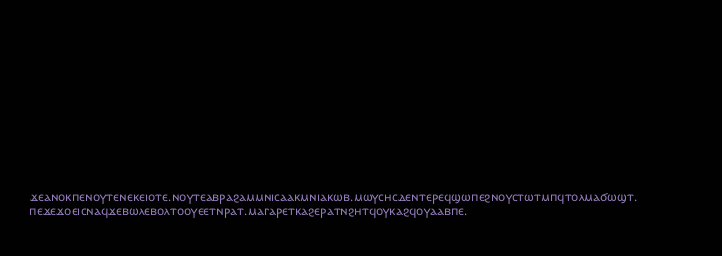ϫⲉⲁⲛⲟⲕⲡⲉⲛⲟⲩⲧⲉⲛⲉⲕⲉⲓⲟⲧⲉ.ⲛⲟⲩⲧⲉⲁⲃⲣⲁϩⲁⲙⲙⲛⲓⲥⲁⲁⲕⲙⲛⲓⲁⲕⲱⲃ.ⲙⲱⲩⲥⲏⲥⲇⲉⲛⲧⲉⲣⲉϥϣⲱⲡⲉϩⲛⲟⲩⲥⲧⲱⲧⲙⲡϥⲧⲟⲗⲙⲁϭⲱϣⲧ.
ⲡⲉϫⲉϫⲟⲉⲓⲥⲛⲁϥϫⲉⲃⲱⲗⲉⲃⲟⲗⲧⲟⲟⲩⲉⲉⲧⲛⲣⲁⲧ.ⲙⲁⲅⲁⲣⲉⲧⲕⲁϩⲉⲣⲁⲧⲛϩⲏⲧϥⲟⲩⲕⲁϩϥⲟⲩⲁⲁⲃⲡⲉ.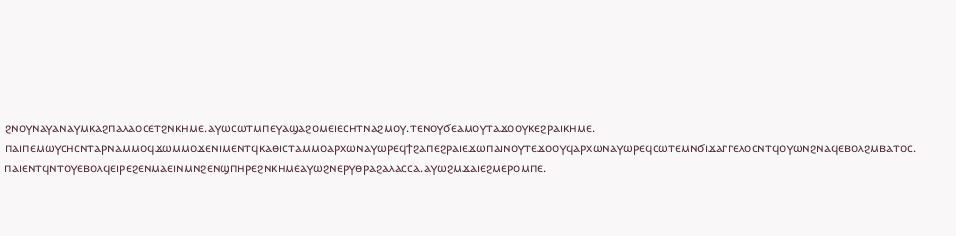ϩⲛⲟⲩⲛⲁⲩⲁⲛⲁⲩⲙⲕⲁϩⲡⲁⲗⲁⲟⲥⲉⲧϩⲛⲕⲏⲙⲉ.ⲁⲩⲱⲥⲱⲧⲙⲡⲉⲩⲁϣⲁϩⲟⲙⲉⲓⲉⲥⲏⲧⲛⲁϩⲙⲟⲩ.ⲧⲉⲛⲟⲩϭⲉⲁⲙⲟⲩⲧⲁϫⲟⲟⲩⲕⲉϩⲣⲁⲓⲕⲏⲙⲉ.
ⲡⲁⲓⲡⲉⲙⲱⲩⲥⲏⲥⲛⲧⲁⲣⲛⲁⲙⲙⲟϥϫⲱⲙⲙⲟϫⲉⲛⲓⲙⲉⲛⲧϥⲕⲁⲑⲓⲥⲧⲁⲙⲙⲟⲁⲣⲭⲱⲛⲁⲩⲱⲣⲉϥϯϩⲁⲡⲉϩⲣⲁⲓⲉϫⲱⲡⲁⲓⲛⲟⲩⲧⲉϫⲟⲟⲩϥⲁⲣⲭⲱⲛⲁⲩⲱⲣⲉϥⲥⲱⲧⲉⲙⲛϭⲓϫⲁⲅⲅⲉⲗⲟⲥⲛⲧϥⲟⲩⲱⲛϩⲛⲁϥⲉⲃⲟⲗϩⲙⲃⲁⲧⲟⲥ.
ⲡⲁⲓⲉⲛⲧϥⲛⲧⲟⲩⲉⲃⲟⲗϥⲉⲓⲣⲉϩⲉⲛⲙⲁⲉⲓⲛⲙⲛϩⲉⲛϣⲡⲏⲣⲉϩⲛⲕⲏⲙⲉⲁⲩⲱϩⲛⲉⲣⲩⲑⲣⲁϩⲁⲗⲁⲥⲥⲁ.ⲁⲩⲱϩⲙϫⲁⲓⲉϩⲙⲉⲣⲟⲙⲡⲉ.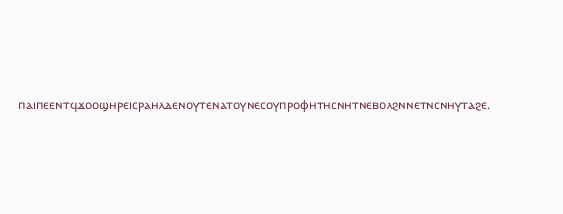ⲡⲁⲓⲡⲉⲉⲛⲧϥϫⲟⲟϣⲏⲣⲉⲓⲥⲣⲁⲏⲗⲇⲉⲛⲟⲩⲧⲉⲛⲁⲧⲟⲩⲛⲉⲥⲟⲩⲡⲣⲟⲫⲏⲧⲏⲥⲛⲏⲧⲛⲉⲃⲟⲗϩⲛⲛⲉⲧⲛⲥⲛⲏⲩⲧⲁϩⲉ.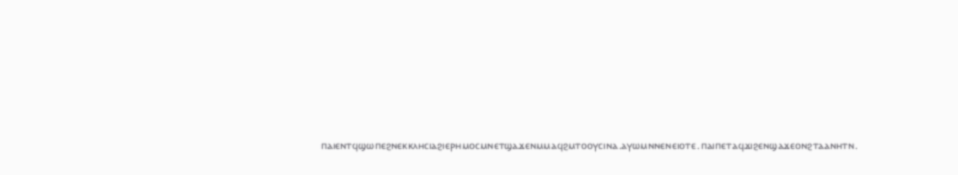ⲡⲁⲓⲉⲛⲧϥϣⲱⲡⲉϩⲛⲉⲕⲕⲗⲏⲥⲓⲁϩⲓⲉⲣⲏⲙⲟⲥⲙⲛⲉⲧϣⲁϫⲉⲛⲙⲙⲁϥϩⲙⲧⲟⲟⲩⲥⲓⲛⲁ.ⲁⲩⲱⲙⲛⲛⲉⲛⲉⲓⲟⲧⲉ.ⲡⲁⲓⲡⲉⲧⲁϥϫⲓϩⲉⲛϣⲁϫⲉⲟⲛϩⲧⲁⲁⲛⲏⲧⲛ.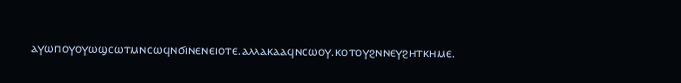ⲁⲩⲱⲡⲟⲩⲟⲩⲱϣⲥⲱⲧⲙⲛⲥⲱϥⲛϭⲓⲛⲉⲛⲉⲓⲟⲧⲉ.ⲁⲗⲗⲁⲕⲁⲁϥⲛⲥⲱⲟⲩ.ⲕⲟⲧⲟⲩϩⲛⲛⲉⲩϩⲏⲧⲕⲏⲙⲉ.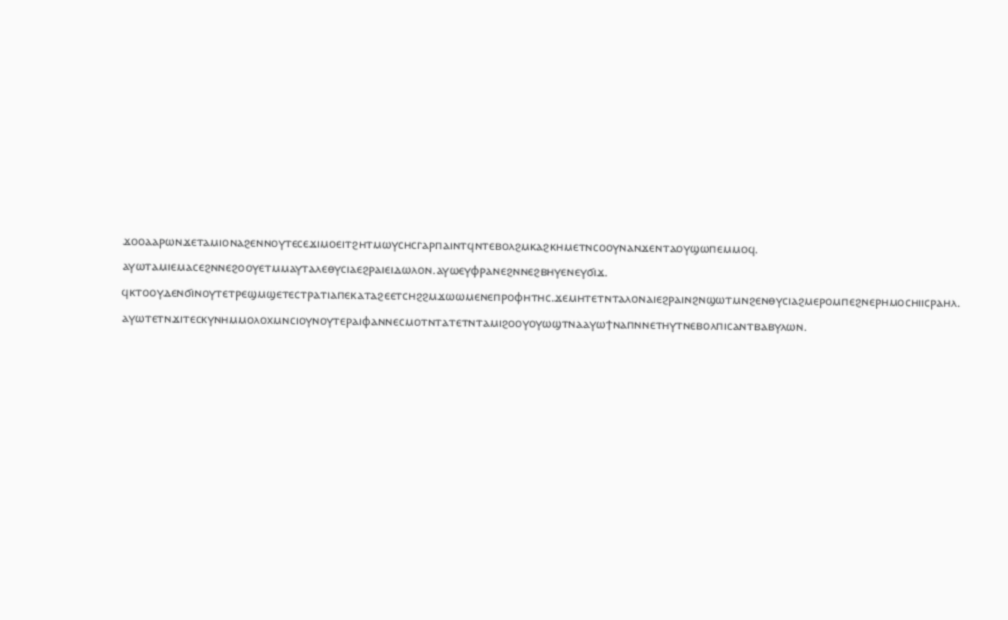ϫⲟⲟⲁⲁⲣⲱⲛϫⲉⲧⲁⲙⲓⲟⲛⲁϩⲉⲛⲛⲟⲩⲧⲉⲥⲉϫⲓⲙⲟⲉⲓⲧϩⲏⲧⲙⲱⲩⲥⲏⲥⲅⲁⲣⲡⲁⲓⲛⲧϥⲛⲧⲉⲃⲟⲗϩⲙⲕⲁϩⲕⲏⲙⲉⲧⲛⲥⲟⲟⲩⲛⲁⲛϫⲉⲛⲧⲁⲟⲩϣⲱⲡⲉⲙⲙⲟϥ.
ⲁⲩⲱⲧⲁⲙⲓⲉⲙⲁⲥⲉϩⲛⲛⲉϩⲟⲟⲩⲉⲧⲙⲙⲁⲩⲧⲁⲗⲉⲑⲩⲥⲓⲁⲉϩⲣⲁⲓⲉⲓⲇⲱⲗⲟⲛ.ⲁⲩⲱⲉⲩⲫⲣⲁⲛⲉϩⲛⲛⲉϩⲃⲏⲩⲉⲛⲉⲩϭⲓϫ.
ϥⲕⲧⲟⲟⲩⲇⲉⲛϭⲓⲛⲟⲩⲧⲉⲧⲣⲉϣⲙϣⲉⲧⲉⲥⲧⲣⲁⲧⲓⲁⲡⲉⲕⲁⲧⲁϩⲉⲉⲧⲥⲏϩϩⲙϫⲱⲱⲙⲉⲛⲉⲡⲣⲟⲫⲏⲧⲏⲥ.ϫⲉⲙⲏⲧⲉⲧⲛⲧⲁⲗⲟⲛⲁⲓⲉϩⲣⲁⲓⲛϩⲛϣⲱⲧⲙⲛϩⲉⲛⲑⲩⲥⲓⲁϩⲙⲉⲣⲟⲙⲡⲉϩⲛⲉⲣⲏⲙⲟⲥⲏⲓⲓⲥⲣⲁⲏⲗ.
ⲁⲩⲱⲧⲉⲧⲛϫⲓⲧⲉⲥⲕⲩⲛⲏⲙⲙⲟⲗⲟⲭⲙⲛⲥⲓⲟⲩⲛⲟⲩⲧⲉⲣⲁⲓⲫⲁⲛⲛⲉⲥⲙⲟⲧⲛⲧⲁⲧⲉⲧⲛⲧⲁⲙⲓϩⲟⲟⲩⲟⲩⲱϣⲧⲛⲁⲁⲩⲱϯⲛⲁⲡⲛⲛⲉⲧⲏⲩⲧⲛⲉⲃⲟⲗⲡⲓⲥⲁⲛⲧⲃⲁⲃⲩⲗⲱⲛ.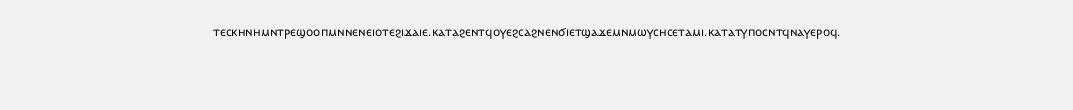ⲧⲉⲥⲕⲏⲛⲏⲙⲛⲧⲣⲉϣⲟⲟⲡⲙⲛⲛⲉⲛⲉⲓⲟⲧⲉϩⲓϫⲁⲓⲉ.ⲕⲁⲧⲁϩⲉⲛⲧϥⲟⲩⲉϩⲥⲁϩⲛⲉⲛϭⲓⲉⲧϣⲁϫⲉⲙⲛⲙⲱⲩⲥⲏⲥⲉⲧⲁⲙⲓ.ⲕⲁⲧⲁⲧⲩⲡⲟⲥⲛⲧϥⲛⲁⲩⲉⲣⲟϥ.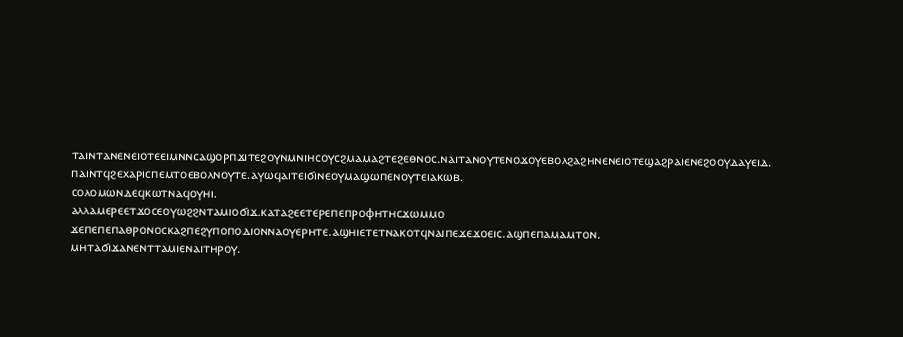ⲧⲁⲓⲛⲧⲁⲛⲉⲛⲉⲓⲟⲧⲉⲉⲓⲙⲛⲛⲥⲁϣⲟⲣⲡϫⲓⲧⲉϩⲟⲩⲛⲙⲛⲓⲏⲥⲟⲩⲥϩⲙⲁⲙⲁϩⲧⲉϩⲉⲑⲛⲟⲥ.ⲛⲁⲓⲧⲁⲛⲟⲩⲧⲉⲛⲟϫⲟⲩⲉⲃⲟⲗϩⲁϩⲏⲛⲉⲛⲉⲓⲟⲧⲉϣⲁϩⲣⲁⲓⲉⲛⲉϩⲟⲟⲩⲇⲁⲩⲉⲓⲇ.
ⲡⲁⲓⲛⲧϥϩⲉⲭⲁⲣⲓⲥⲡⲉⲙⲧⲟⲉⲃⲟⲗⲛⲟⲩⲧⲉ.ⲁⲩⲱϥⲁⲓⲧⲉⲓϭⲓⲛⲉⲟⲩⲙⲁϣⲱⲡⲉⲛⲟⲩⲧⲉⲓⲁⲕⲱⲃ.
ⲥⲟⲗⲟⲙⲱⲛⲇⲉϥⲕⲱⲧⲛⲁϥⲟⲩⲏⲓ.
ⲁⲗⲗⲁⲙⲉⲣⲉⲉⲧϫⲟⲥⲉⲟⲩⲱϩϩⲛⲧⲁⲙⲓⲟϭⲓϫ.ⲕⲁⲧⲁϩⲉⲉⲧⲉⲣⲉⲡⲉⲡⲣⲟⲫⲏⲧⲏⲥϫⲱⲙⲙⲟ
ϫⲉⲡⲉⲡⲉⲡⲁⲑⲣⲟⲛⲟⲥⲕⲁϩⲡⲉϩⲩⲡⲟⲡⲟⲇⲓⲟⲛⲛⲁⲟⲩⲉⲣⲏⲧⲉ.ⲁϣⲏⲓⲉⲧⲉⲧⲛⲁⲕⲟⲧϥⲛⲁⲓⲡⲉϫⲉϫⲟⲉⲓⲥ.ⲁϣⲡⲉⲡⲁⲙⲁⲙⲧⲟⲛ.
ⲙⲏⲧⲁϭⲓϫⲁⲛⲉⲛⲧⲧⲁⲙⲓⲉⲛⲁⲓⲧⲏⲣⲟⲩ.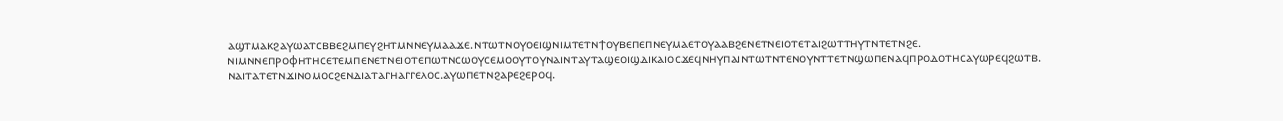ⲁϣⲧⲙⲁⲕϩⲁⲩⲱⲁⲧⲥⲃⲃⲉϩⲙⲡⲉⲩϩⲏⲧⲙⲛⲛⲉⲩⲙⲁⲁϫⲉ.ⲛⲧⲱⲧⲛⲟⲩⲟⲉⲓϣⲛⲓⲙⲧⲉⲧⲛϯⲟⲩⲃⲉⲡⲉⲡⲛⲉⲩⲙⲁⲉⲧⲟⲩⲁⲁⲃϩⲉⲛⲉⲧⲛⲉⲓⲟⲧⲉⲧⲁⲓϩⲱⲧⲧⲏⲩⲧⲛⲧⲉⲧⲛϩⲉ.
ⲛⲓⲙⲛⲛⲉⲡⲣⲟⲫⲏⲧⲏⲥⲉⲧⲉⲙⲡⲉⲛⲉⲧⲛⲉⲓⲟⲧⲉⲡⲱⲧⲛⲥⲱⲟⲩⲥⲉⲙⲟⲟⲩⲧⲟⲩⲛⲁⲓⲛⲧⲁⲩⲧⲁϣⲉⲟⲓϣⲇⲓⲕⲁⲓⲟⲥϫⲉϥⲛⲏⲩⲡⲁⲓⲛⲧⲱⲧⲛⲧⲉⲛⲟⲩⲛⲧⲧⲉⲧⲛϣⲱⲡⲉⲛⲁϥⲡⲣⲟⲇⲟⲧⲏⲥⲁⲩⲱⲣⲉϥϩⲱⲧⲃ.
ⲛⲁⲓⲧⲁⲧⲉⲧⲛϫⲓⲛⲟⲙⲟⲥϩⲉⲛⲇⲓⲁⲧⲁⲅⲏⲁⲅⲅⲉⲗⲟⲥ.ⲁⲩⲱⲡⲉⲧⲛϩⲁⲣⲉϩⲉⲣⲟϥ.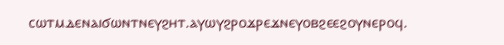ⲥⲱⲧⲙⲇⲉⲛⲁⲓϭⲱⲛⲧⲛⲉⲩϩⲏⲧ.ⲁⲩⲱⲩϩⲣⲟϫⲣⲉϫⲛⲉⲩⲟⲃϩⲉⲉϩⲟⲩⲛⲉⲣⲟϥ.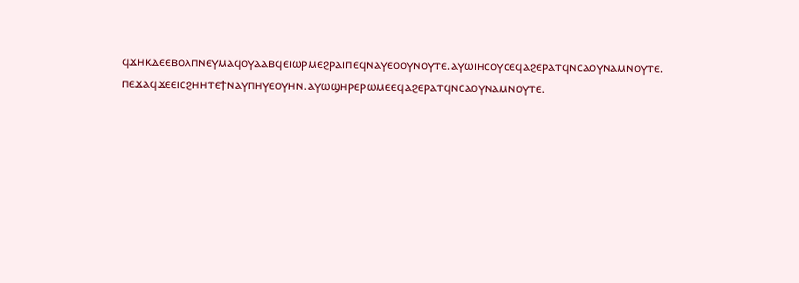ϥϫⲏⲕⲇⲉⲉⲃⲟⲗⲡⲛⲉⲩⲙⲁϥⲟⲩⲁⲁⲃϥⲉⲓⲱⲣⲙⲉϩⲣⲁⲓⲡⲉϥⲛⲁⲩⲉⲟⲟⲩⲛⲟⲩⲧⲉ.ⲁⲩⲱⲓⲏⲥⲟⲩⲥⲉϥⲁϩⲉⲣⲁⲧϥⲛⲥⲁⲟⲩⲛⲁⲙⲛⲟⲩⲧⲉ.
ⲡⲉϫⲁϥϫⲉⲉⲓⲥϩⲏⲏⲧⲉϯⲛⲁⲩⲡⲏⲩⲉⲟⲩⲏⲛ.ⲁⲩⲱϣⲏⲣⲉⲣⲱⲙⲉⲉϥⲁϩⲉⲣⲁⲧϥⲛⲥⲁⲟⲩⲛⲁⲙⲛⲟⲩⲧⲉ.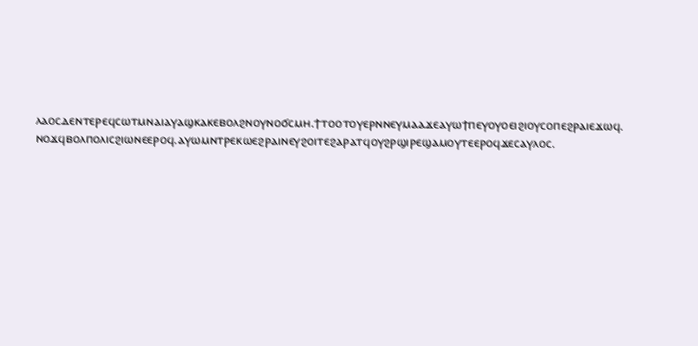ⲗⲁⲟⲥⲇⲉⲛⲧⲉⲣⲉϥⲥⲱⲧⲙⲛⲁⲓⲁⲩⲁϣⲕⲁⲕⲉⲃⲟⲗϩⲛⲟⲩⲛⲟϭⲥⲙⲏ.ϯⲧⲟⲟⲧⲟⲩⲉⲣⲛⲛⲉⲩⲙⲁⲁϫⲉⲁⲩⲱϯⲡⲉⲩⲟⲩⲟⲉⲓϩⲓⲟⲩⲥⲟⲡⲉϩⲣⲁⲓⲉϫⲱϥ.
ⲛⲟϫϥⲃⲟⲗⲡⲟⲗⲓⲥϩⲓⲱⲛⲉⲉⲣⲟϥ.ⲁⲩⲱⲙⲛⲧⲣⲉⲕⲱⲉϩⲣⲁⲓⲛⲉⲩϩⲟⲓⲧⲉϩⲁⲣⲁⲧϥⲟⲩϩⲣϣⲓⲣⲉϣⲁⲙⲟⲩⲧⲉⲉⲣⲟϥϫⲉⲥⲁⲩⲗⲟⲥ.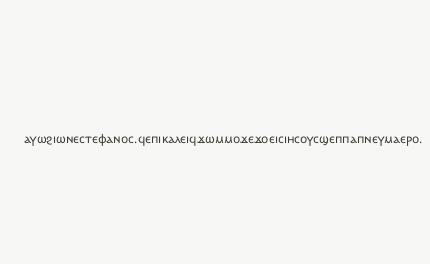ⲁⲩⲱϩⲓⲱⲛⲉⲥⲧⲉⲫⲁⲛⲟⲥ.ϥⲉⲡⲓⲕⲁⲗⲉⲓϥϫⲱⲙⲙⲟϫⲉϫⲟⲉⲓⲥⲓⲏⲥⲟⲩⲥϣⲉⲡⲡⲁⲡⲛⲉⲩⲙⲁⲉⲣⲟ.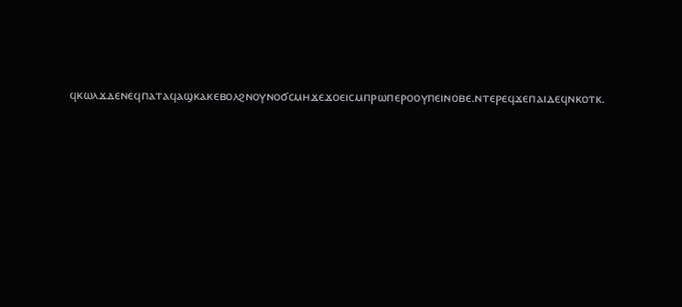ϥⲕⲱⲗϫⲇⲉⲛⲉϥⲡⲁⲧⲁϥⲁϣⲕⲁⲕⲉⲃⲟⲗϩⲛⲟⲩⲛⲟϭⲥⲙⲏϫⲉϫⲟⲉⲓⲥⲙⲡⲣⲱⲡⲉⲣⲟⲟⲩⲡⲉⲓⲛⲟⲃⲉ.ⲛⲧⲉⲣⲉϥϫⲉⲡⲁⲓⲇⲉϥⲛⲕⲟⲧⲕ.